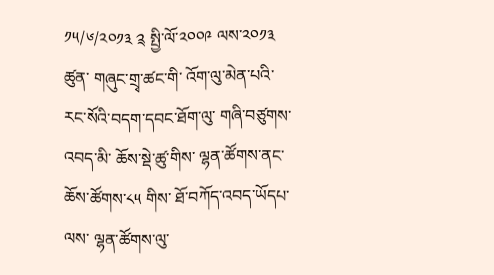༡༥/༦/༢༠༡༣ ༉ སྤྱི་ལོ་༢༠༠༩ ལས་༢༠༡༣ ཚུན་ གཞུང་གྲྭ་ཚང་གི་ འོག་ལུ་མེན་པའི་ རང་སོའི་བདག་དབང་ཐོག་ལུ་ གཞི་བཙུགས་འབད་མི་ ཆོས་སྡེ་ཚུ་གིས་ ལྷན་ཚོགས་ནང་ ཆོས་ཚོགས་༨༥ གིས་ ཐོ་བཀོད་འབད་ཡོདཔ་ལས་ ལྷན་ཚོགས་ལུ་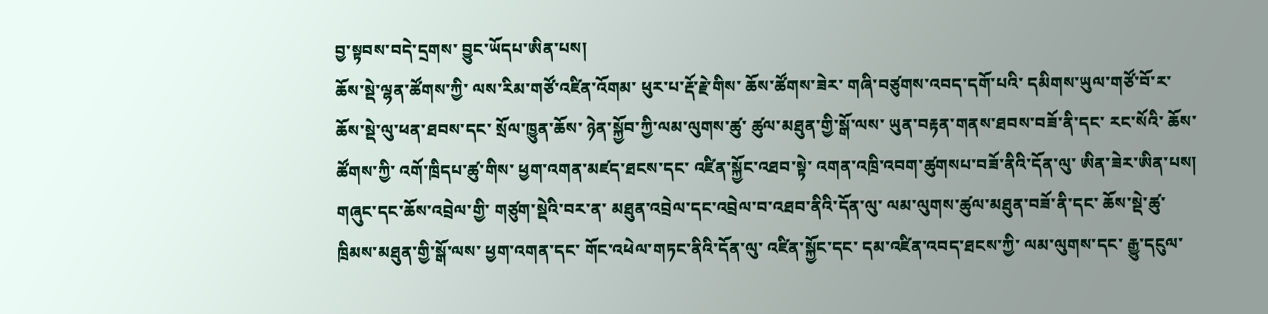བྱ་སྟབས་བདེ་དྲགས་ བྱུང་ཡོདཔ་ཨིན་པས།
ཆོས་སྡེ་ལྷན་ཚོགས་ཀྱི་ ལས་རིམ་གཙོ་འཛིན་འོགམ་ ཕུར་པ་རྡོ་རྗེ་གིས་ ཆོས་ཚོགས་ཟེར་ གཞི་བཙུགས་འབད་དགོ་པའི་ དམིགས་ཡུལ་གཙོ་བོ་ར་ ཆོས་སྡེ་ལུ་ཕན་ཐབས་དང་ སྲོལ་ཁྱུན་ཆོས་ ཉེན་སྐྱོབ་ཀྱི་ལམ་ལུགས་ཚུ་ ཚུལ་མཐུན་གྱི་སྒོ་ལས་ ཡུན་བརྟན་གནས་ཐབས་བཟོ་ནི་དང་ རང་སོའི་ ཆོས་ཚོགས་ཀྱི་ འགོ་ཁྲིདཔ་ཚུ་གིས་ ཕྱག་འགན་མཛད་ཐངས་དང་ འཛིན་སྐྱོང་འཐབ་སྟེ་ འགན་འཁྲི་འབག་ཚུགསཔ་བཟོ་ནིའི་དོན་ལུ་ ཨིན་ཟེར་ཨིན་པས།
གཞུང་དང་ཆོས་འབྲེལ་གྱི་ གཙུག་སྡེའི་བར་ན་ མཐུན་འབྲེལ་དང་འབྲེལ་བ་འཐབ་ནིའི་དོན་ལུ་ ལམ་ལུགས་ཚུལ་མཐུན་བཟོ་ནི་དང་ ཆོས་སྡེ་ཚུ་ ཁྲིམས་མཐུན་གྱི་སྒོ་ལས་ ཕྱག་འགན་དང་ གོང་འཕེལ་གཏང་ནིའི་དོན་ལུ་ འཛིན་སྐྱོང་དང་ དམ་འཛིན་འབད་ཐངས་ཀྱི་ ལམ་ལུགས་དང་ རྒྱུ་དངུལ་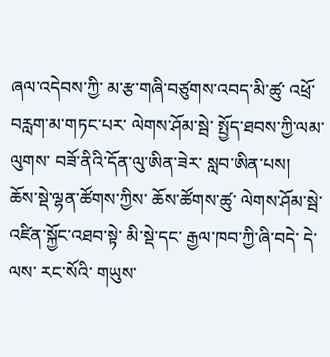ཞལ་འདེབས་ཀྱི་ མ་རྩ་གཞི་བཙུགས་འབད་མི་ཚུ་ འཕྲོ་བརླག་མ་གཏང་པར་ ལེགས་ཤོམ་སྦེ་ སྤྱོད་ཐབས་ཀྱི་ལམ་ལུགས་ བཟོ་ནིའི་དོན་ལུ་ཨིན་ཟེར་ སླབ་ཨིན་པས།
ཆོས་སྡེ་ལྷན་ཚོགས་ཀྱིས་ ཆོས་ཚོགས་ཚུ་ ལེགས་ཤོམ་སྦེ་ འཛིན་སྐྱོང་འཐབ་སྟེ་ མི་སྡེ་དང་ རྒྱལ་ཁབ་ཀྱི་ཞི་བདེ་ དེ་ལས་ རང་སོའི་ གཡུས་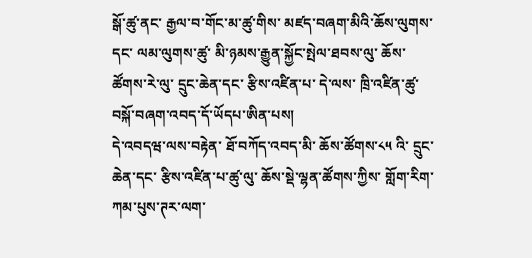སྒོ་ཚུ་ནང་ རྒྱལ་བ་གོང་མ་ཚུ་གིས་ མཛད་བཞག་མིའི་ཆོས་ལུགས་དང་ ལམ་ལུགས་ཚུ་ མི་ཉམས་རྒྱུན་སྐྱོང་སྤེལ་ཐབས་ལུ་ ཆོས་ཚོགས་རེ་ལུ་ དྲུང་ཆེན་དང་ རྩིས་འཛིན་པ་ དེ་ལས་ ཁྲི་འཛིན་ཚུ་ བསྐོ་བཞག་འབད་དོ་ཡོདཔ་ཨིན་པས།
དེ་འབདཝ་ལས་བརྟེན་ ཐོ་བཀོད་འབད་མི་ ཆོས་ཚོགས་༨༥ འི་ དྲུང་ཆེན་དང་ རྩིས་འཛིན་པ་ཚུ་ལུ་ ཆོས་སྡེ་ལྷན་ཚོགས་ཀྱིས་ གློག་རིག་ཀམ་པུས་ཊར་ལག་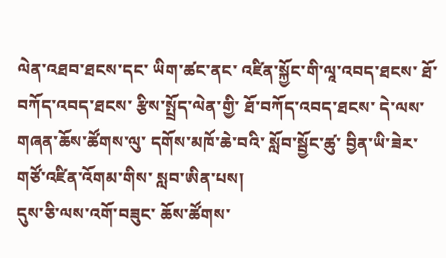ལེན་འཐབ་ཐངས་དང་ ཡིག་ཚང་ནང་ འཛིན་སྐྱོང་གི་ལཱ་འབད་ཐངས་ ཐོ་བཀོད་འབད་ཐངས་ རྩིས་སྤྲོད་ལེན་གྱི་ ཐོ་བཀོད་འབད་ཐངས་ དེ་ལས་ གཞན་ཆོས་ཚོགས་ལུ་ དགོས་མཁོ་ཆེ་བའི་ སློབ་སྦྱོང་ཚུ་ བྱིན་ཡི་ཟེར་ གཙོ་འཛིན་འོགམ་གིས་ སླབ་ཨིན་པས།
དུས་ཅི་ལས་འགོ་བཟུང་ ཆོས་ཚོགས་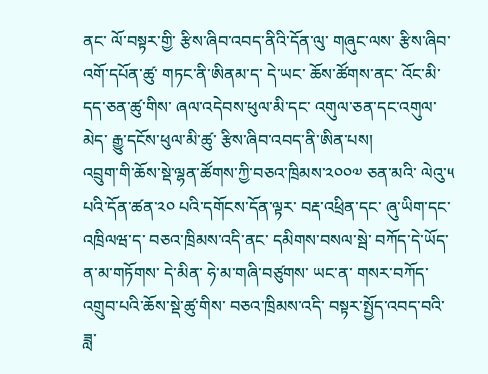ནང་ ལོ་བསྟར་གྱི་ རྩིས་ཞིབ་འབད་ནིའི་དོན་ལུ་ གཞུང་ལས་ རྩིས་ཞིབ་འགོ་དཔོན་ཚུ་ གཏང་ནི་ཨིནམ་ད་ དེ་ཡང་ ཆོས་ཚོགས་ནང་ འོང་མི་དད་ཅན་ཚུ་གིས་ ཞལ་འདེབས་ཕུལ་མི་དང་ འགུལ་ཅན་དང་འགུལ་མེད་ རྒྱུ་དངོས་ཕུལ་མི་ཚུ་ རྩིས་ཞིབ་འབད་ནི་ཨིན་པས།
འབྲུག་གི་ཆོས་སྡེ་ལྷན་ཚོགས་ཀྱི་བཅའ་ཁྲིམས་༢༠༠༧ ཅན་མའི་ ལེའུ་༥ པའི་དོན་ཚན་༢༠ པའི་དགོངས་དོན་ལྟར་ བརྡ་འཕྲིན་དང་ ཞུ་ཡིག་དང་འཁྲིལཝ་ད་ བཅའ་ཁྲིམས་འདི་ནང་ དམིགས་བསལ་སྦེ་ བཀོད་དེ་ཡོད་ན་མ་གཏོགས་ དེ་མིན་ ཧེ་མ་གཞི་བཙུགས་ ཡང་ན་ གསར་བཀོད་འགྲུབ་པའི་ཆོས་སྡེ་ཚུ་གིས་ བཅའ་ཁྲིམས་འདི་ བསྟར་སྤྱོད་འབད་བའི་ཟླ་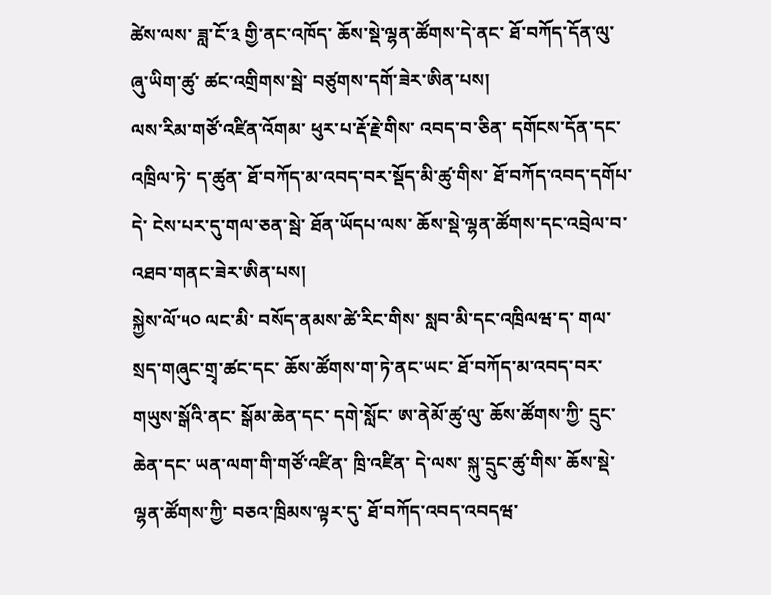ཚེས་ལས་ ཟླ་ངོ་༣ གྱི་ནང་འཁོད་ ཆོས་སྡེ་ལྷན་ཚོགས་དེ་ནང་ ཐོ་བཀོད་དོན་ལུ་ ཞུ་ཡིག་ཚུ་ ཚང་འགྲིགས་སྦེ་ བཙུགས་དགོ་ཟེར་ཨིན་པས།
ལས་རིམ་གཙོ་འཛིན་འོགམ་ ཕུར་པ་རྡོ་རྗེ་གིས་ འབད་བ་ཅིན་ དགོངས་དོན་དང་འཁྲིལ་ཏེ་ ད་ཚུན་ ཐོ་བཀོད་མ་འབད་བར་སྡོད་མི་ཚུ་གིས་ ཐོ་བཀོད་འབད་དགོཔ་དེ་ ངེས་པར་དུ་གལ་ཅན་སྦེ་ ཐོན་ཡོདཔ་ལས་ ཆོས་སྡེ་ལྷན་ཚོགས་དང་འབྲེལ་བ་འཐབ་གནང་ཟེར་ཨིན་པས།
སྐྱེས་ལོ་༥༠ ལང་མི་ བསོད་ནམས་ཚེ་རིང་གིས་ སླབ་མི་དང་འཁྲིལཝ་ད་ གལ་སྲད་གཞུང་གྲྭ་ཚང་དང་ ཆོས་ཚོགས་ག་ཏེ་ནང་ཡང་ ཐོ་བཀོད་མ་འབད་བར་ གཡུས་སྒོའི་ནང་ སྒོམ་ཆེན་དང་ དགེ་སློང་ ཨ་ནེམོ་ཚུ་ལུ་ ཆོས་ཚོགས་ཀྱི་ དྲུང་ཆེན་དང་ ཡན་ལག་གི་གཙོ་འཛིན་ ཁྲི་འཛིན་ དེ་ལས་ སྐུ་དྲུང་ཚུ་གིས་ ཆོས་སྡེ་ལྷན་ཚོགས་ཀྱི་ བཅའ་ཁྲིམས་ལྟར་དུ་ ཐོ་བཀོད་འབད་འབདཝ་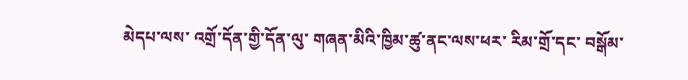མེདཔ་ལས་ འགྲོ་དོན་གྱི་དོན་ལུ་ གཞན་མིའི་ཁྱིམ་ཚུ་ནང་ལས་ཕར་ རིམ་གྲོ་དང་ བསྒོམ་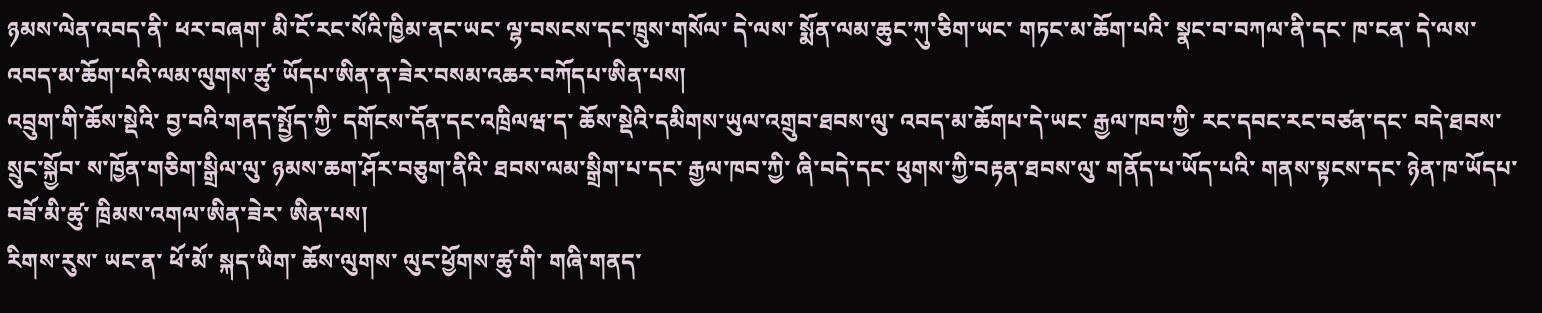ཉམས་ལེན་འབད་ནི་ ཕར་བཞག་ མི་ངོ་རང་སོའི་ཁྱིམ་ནང་ཡང་ ལྷ་བསངས་དང་ཁྲུས་གསོལ་ དེ་ལས་ སྨོན་ལམ་ཆུང་ཀུ་ཅིག་ཡང་ གཏང་མ་ཆོག་པའི་ སྣང་བ་བཀལ་ནི་དང་ ཁ་ངན་ དེ་ལས་ འབད་མ་ཆོག་པའི་ལམ་ལུགས་ཚུ་ ཡོདཔ་ཨིན་ན་ཟེར་བསམ་འཆར་བཀོདཔ་ཨིན་པས།
འབྲུག་གི་ཆོས་སྡེའི་ བྱ་བའི་གནད་སྤྱོད་ཀྱི་ དགོངས་དོན་དང་འཁྲིལཝ་ད་ ཆོས་སྡེའི་དམིགས་ཡུལ་འགྲུབ་ཐབས་ལུ་ འབད་མ་ཆོགཔ་དེ་ཡང་ རྒྱལ་ཁབ་ཀྱི་ རང་དབང་རང་བཙན་དང་ བདེ་ཐབས་སྲུང་སྐྱོབ་ ས་ཁྱོན་གཅིག་སྒྲིལ་ལུ་ ཉམས་ཆག་ཤོར་བཅུག་ནིའི་ ཐབས་ལམ་སྒྲིག་པ་དང་ རྒྱལ་ཁབ་ཀྱི་ ཞི་བདེ་དང་ ཕུགས་ཀྱི་བརྟན་ཐབས་ལུ་ གནོད་པ་ཡོད་པའི་ གནས་སྟངས་དང་ ཉེན་ཁ་ཡོདཔ་བཟོ་མི་ཚུ་ ཁྲིམས་འགལ་ཨིན་ཟེར་ ཨིན་པས།
རིགས་རུས་ ཡང་ན་ ཕོ་མོ་ སྐད་ཡིག་ ཆོས་ལུགས་ ལུང་ཕྱོགས་ཚུ་གི་ གཞི་གནད་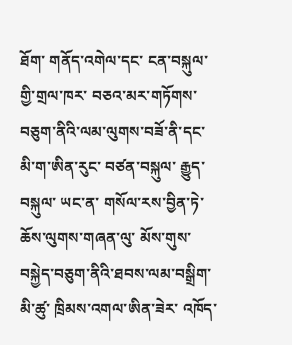ཐོག་ གནོད་འགེལ་དང་ ངན་བསྐུལ་གྱི་གྲལ་ཁར་ བཅའ་མར་གཏོགས་བཅུག་ནིའི་ལམ་ལུགས་བཟོ་ནི་དང་ མི་ག་ཨིན་རུང་ བཙན་བསྐུལ་ རྒྱུད་བསྐུལ་ ཡང་ན་ གསོལ་རས་བྱིན་ཏེ་ ཆོས་ལུགས་གཞན་ལུ་ མོས་གུས་བསྐྱེད་བཅུག་ནིའི་ཐབས་ལམ་བསྒྲིག་མི་ཚུ་ ཁྲིམས་འགལ་ཨིན་ཟེར་ འཁོད་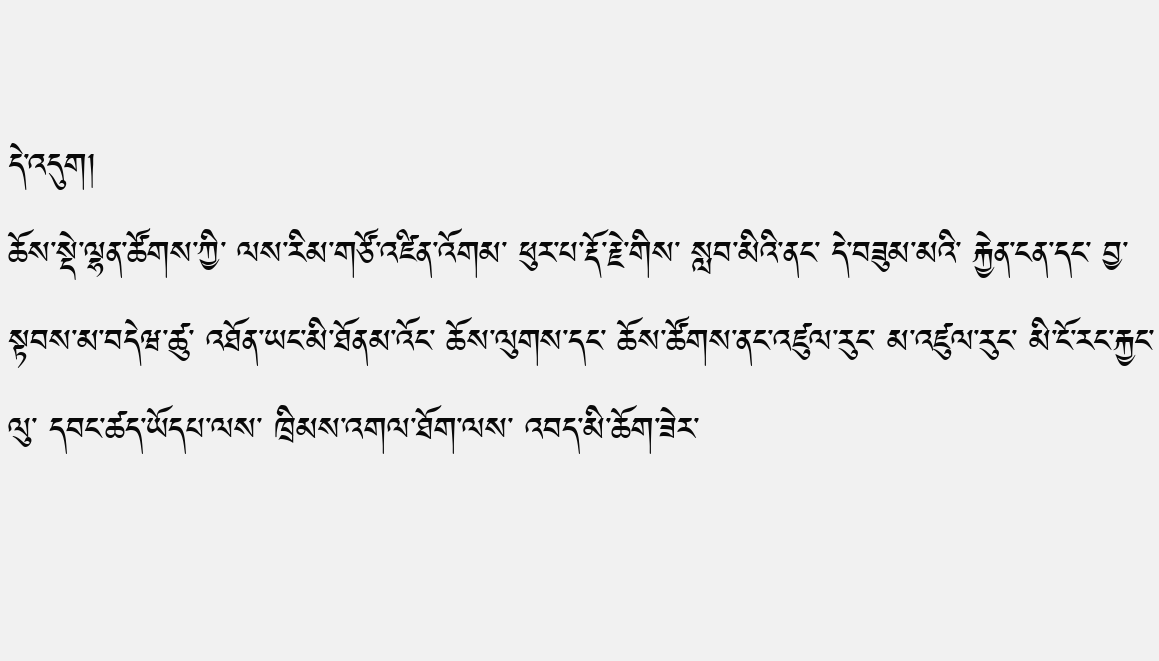དེ་འདུག།
ཆོས་སྡེ་ལྷན་ཚོགས་ཀྱི་ ལས་རིམ་གཙོ་འཛིན་འོགམ་ ཕུར་པ་རྡོ་རྗེ་གིས་ སླབ་མིའི་ནང་ དེ་བཟུམ་མའི་ རྐྱེན་ངན་དང་ བྱ་སྟབས་མ་བདེཝ་ཚུ་ འཐོན་ཡང་མི་ཐོནམ་འོང་ ཆོས་ལུགས་དང་ ཆོས་ཚོགས་ནང་འཛུལ་རུང་ མ་འཛུལ་རུང་ མི་ངོ་རང་རྐྱང་ལུ་ དབང་ཚད་ཡོདཔ་ལས་ ཁྲིམས་འགལ་ཐོག་ལས་ འབད་མི་ཆོག་ཟེར་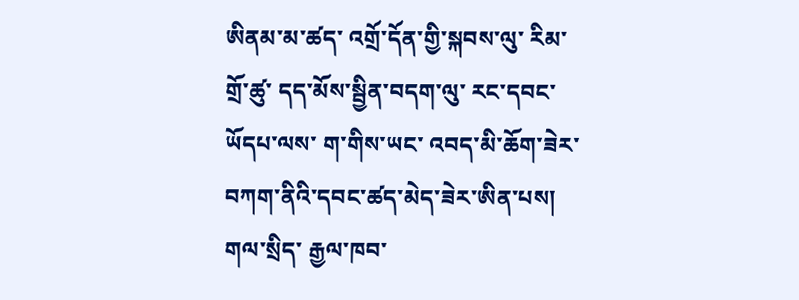ཨིནམ་མ་ཚད་ འགྲོ་དོན་གྱི་སྐབས་ལུ་ རིམ་གྲོ་ཚུ་ དད་མོས་སྦྱིན་བདག་ལུ་ རང་དབང་ཡོདཔ་ལས་ ག་གིས་ཡང་ འབད་མི་ཆོག་ཟེར་ བཀག་ནིའི་དབང་ཚད་མེད་ཟེར་ཨིན་པས།
གལ་སྲིད་ རྒྱལ་ཁབ་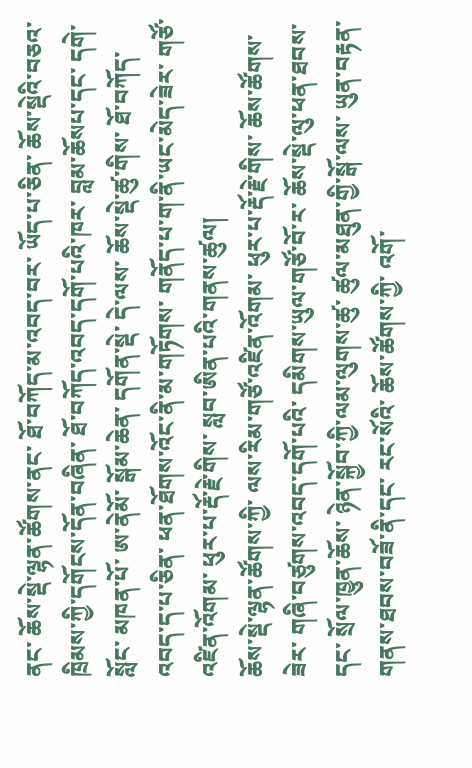ནང་ ཆོས་སྡེ་ལྷན་ཚོགས་ནང་ ཐོ་བཀོད་མ་འབད་བར་ ཡོད་པ་ཅིན་ ཆོས་སྡེའི་བཅའ་ཁྲིམས་ཀྱི་དགོངས་དོན་བཞིན་ ཐོ་བཀོད་འབད་དགོ་པའི་ཁར་ བླམ་ཆོསཔ་དང་ དགེ་སློང་ མཁན་པོ་ ཨ་ནེམོ་ སྒོམ་ཆེན་ དགོན་སྡེ་ དེ་ལས་ ཆོས་སྡེ་ཚུ་གིས་ ཐོ་བཀོད་འབད་ད་པ་ཅིན་ ཕན་ཐོགས་འོང་ནི་མ་གཏོགས་ གནོད་པ་ག་ནི་ཡང་མེད་ཟེར་ གཙོ་འཛིན་འོགམ་ ཕུར་པ་རྡོ་རྗེ་གིས་ སླབ་ཨིན་པའི་གནས་ཚུལ།
ཆོས་སྡེ་ལྷན་ཚོགས་ཀྱི་ ལས་རིམ་གཙོ་འཛིན་འོགམ་ ཕུར་པ་རྡོ་རྗེ་གིས་ ཆོས་ཚོགས་ཟེར་ གཞི་བཙུགས་འབད་དགོ་པའི་ དམིགས་ཡུལ་གཙོ་བོ་ར་ ཆོས་སྡེ་ལུ་ཕན་ཐབས་དང་ སྲོལ་ཁྱུན་ཆོས་ ཉེན་སྐྱོབ་ཀྱི་ལམ་ལུགས་ཚུ་ ཚུལ་མཐུན་གྱི་སྒོ་ལས་ ཡུན་བརྟན་གནས་ཐབས་བཟོ་ནི་དང་ རང་སོའི་ ཆོས་ཚོགས་ཀྱི་ འགོ་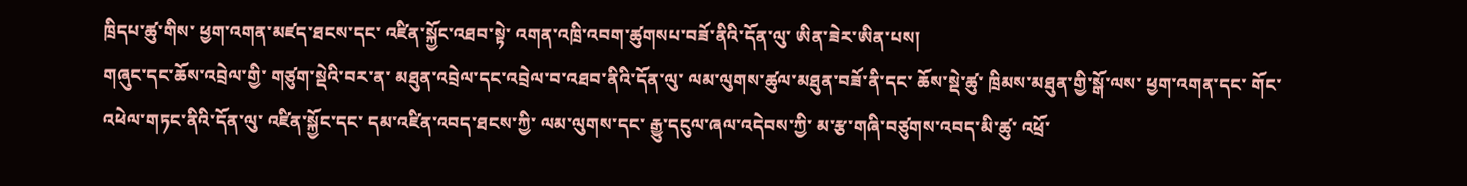ཁྲིདཔ་ཚུ་གིས་ ཕྱག་འགན་མཛད་ཐངས་དང་ འཛིན་སྐྱོང་འཐབ་སྟེ་ འགན་འཁྲི་འབག་ཚུགསཔ་བཟོ་ནིའི་དོན་ལུ་ ཨིན་ཟེར་ཨིན་པས།
གཞུང་དང་ཆོས་འབྲེལ་གྱི་ གཙུག་སྡེའི་བར་ན་ མཐུན་འབྲེལ་དང་འབྲེལ་བ་འཐབ་ནིའི་དོན་ལུ་ ལམ་ལུགས་ཚུལ་མཐུན་བཟོ་ནི་དང་ ཆོས་སྡེ་ཚུ་ ཁྲིམས་མཐུན་གྱི་སྒོ་ལས་ ཕྱག་འགན་དང་ གོང་འཕེལ་གཏང་ནིའི་དོན་ལུ་ འཛིན་སྐྱོང་དང་ དམ་འཛིན་འབད་ཐངས་ཀྱི་ ལམ་ལུགས་དང་ རྒྱུ་དངུལ་ཞལ་འདེབས་ཀྱི་ མ་རྩ་གཞི་བཙུགས་འབད་མི་ཚུ་ འཕྲོ་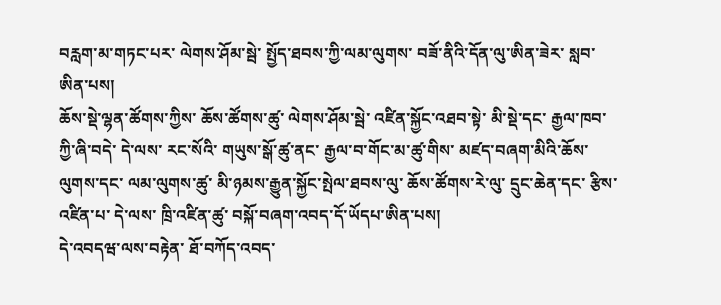བརླག་མ་གཏང་པར་ ལེགས་ཤོམ་སྦེ་ སྤྱོད་ཐབས་ཀྱི་ལམ་ལུགས་ བཟོ་ནིའི་དོན་ལུ་ཨིན་ཟེར་ སླབ་ཨིན་པས།
ཆོས་སྡེ་ལྷན་ཚོགས་ཀྱིས་ ཆོས་ཚོགས་ཚུ་ ལེགས་ཤོམ་སྦེ་ འཛིན་སྐྱོང་འཐབ་སྟེ་ མི་སྡེ་དང་ རྒྱལ་ཁབ་ཀྱི་ཞི་བདེ་ དེ་ལས་ རང་སོའི་ གཡུས་སྒོ་ཚུ་ནང་ རྒྱལ་བ་གོང་མ་ཚུ་གིས་ མཛད་བཞག་མིའི་ཆོས་ལུགས་དང་ ལམ་ལུགས་ཚུ་ མི་ཉམས་རྒྱུན་སྐྱོང་སྤེལ་ཐབས་ལུ་ ཆོས་ཚོགས་རེ་ལུ་ དྲུང་ཆེན་དང་ རྩིས་འཛིན་པ་ དེ་ལས་ ཁྲི་འཛིན་ཚུ་ བསྐོ་བཞག་འབད་དོ་ཡོདཔ་ཨིན་པས།
དེ་འབདཝ་ལས་བརྟེན་ ཐོ་བཀོད་འབད་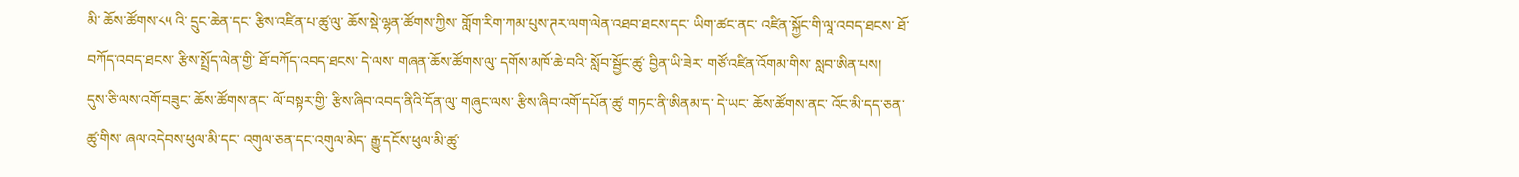མི་ ཆོས་ཚོགས་༨༥ འི་ དྲུང་ཆེན་དང་ རྩིས་འཛིན་པ་ཚུ་ལུ་ ཆོས་སྡེ་ལྷན་ཚོགས་ཀྱིས་ གློག་རིག་ཀམ་པུས་ཊར་ལག་ལེན་འཐབ་ཐངས་དང་ ཡིག་ཚང་ནང་ འཛིན་སྐྱོང་གི་ལཱ་འབད་ཐངས་ ཐོ་བཀོད་འབད་ཐངས་ རྩིས་སྤྲོད་ལེན་གྱི་ ཐོ་བཀོད་འབད་ཐངས་ དེ་ལས་ གཞན་ཆོས་ཚོགས་ལུ་ དགོས་མཁོ་ཆེ་བའི་ སློབ་སྦྱོང་ཚུ་ བྱིན་ཡི་ཟེར་ གཙོ་འཛིན་འོགམ་གིས་ སླབ་ཨིན་པས།
དུས་ཅི་ལས་འགོ་བཟུང་ ཆོས་ཚོགས་ནང་ ལོ་བསྟར་གྱི་ རྩིས་ཞིབ་འབད་ནིའི་དོན་ལུ་ གཞུང་ལས་ རྩིས་ཞིབ་འགོ་དཔོན་ཚུ་ གཏང་ནི་ཨིནམ་ད་ དེ་ཡང་ ཆོས་ཚོགས་ནང་ འོང་མི་དད་ཅན་ཚུ་གིས་ ཞལ་འདེབས་ཕུལ་མི་དང་ འགུལ་ཅན་དང་འགུལ་མེད་ རྒྱུ་དངོས་ཕུལ་མི་ཚུ་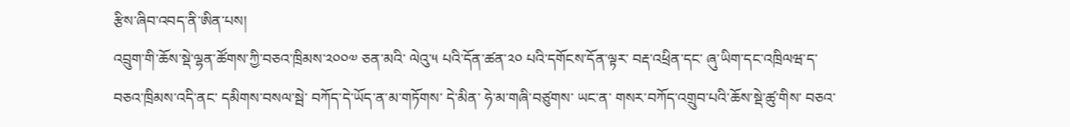རྩིས་ཞིབ་འབད་ནི་ཨིན་པས།
འབྲུག་གི་ཆོས་སྡེ་ལྷན་ཚོགས་ཀྱི་བཅའ་ཁྲིམས་༢༠༠༧ ཅན་མའི་ ལེའུ་༥ པའི་དོན་ཚན་༢༠ པའི་དགོངས་དོན་ལྟར་ བརྡ་འཕྲིན་དང་ ཞུ་ཡིག་དང་འཁྲིལཝ་ད་ བཅའ་ཁྲིམས་འདི་ནང་ དམིགས་བསལ་སྦེ་ བཀོད་དེ་ཡོད་ན་མ་གཏོགས་ དེ་མིན་ ཧེ་མ་གཞི་བཙུགས་ ཡང་ན་ གསར་བཀོད་འགྲུབ་པའི་ཆོས་སྡེ་ཚུ་གིས་ བཅའ་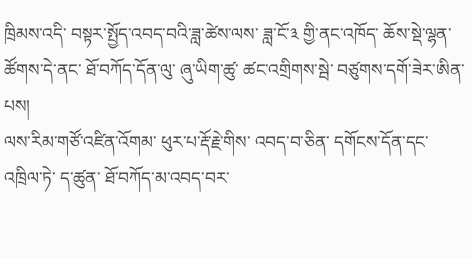ཁྲིམས་འདི་ བསྟར་སྤྱོད་འབད་བའི་ཟླ་ཚེས་ལས་ ཟླ་ངོ་༣ གྱི་ནང་འཁོད་ ཆོས་སྡེ་ལྷན་ཚོགས་དེ་ནང་ ཐོ་བཀོད་དོན་ལུ་ ཞུ་ཡིག་ཚུ་ ཚང་འགྲིགས་སྦེ་ བཙུགས་དགོ་ཟེར་ཨིན་པས།
ལས་རིམ་གཙོ་འཛིན་འོགམ་ ཕུར་པ་རྡོ་རྗེ་གིས་ འབད་བ་ཅིན་ དགོངས་དོན་དང་འཁྲིལ་ཏེ་ ད་ཚུན་ ཐོ་བཀོད་མ་འབད་བར་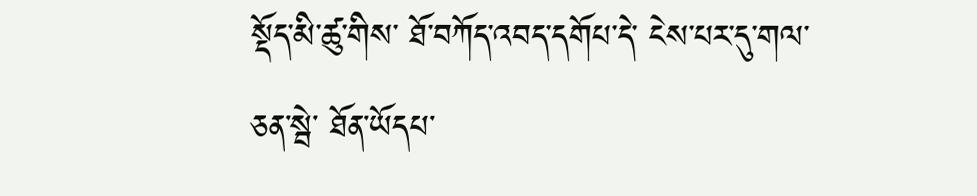སྡོད་མི་ཚུ་གིས་ ཐོ་བཀོད་འབད་དགོཔ་དེ་ ངེས་པར་དུ་གལ་ཅན་སྦེ་ ཐོན་ཡོདཔ་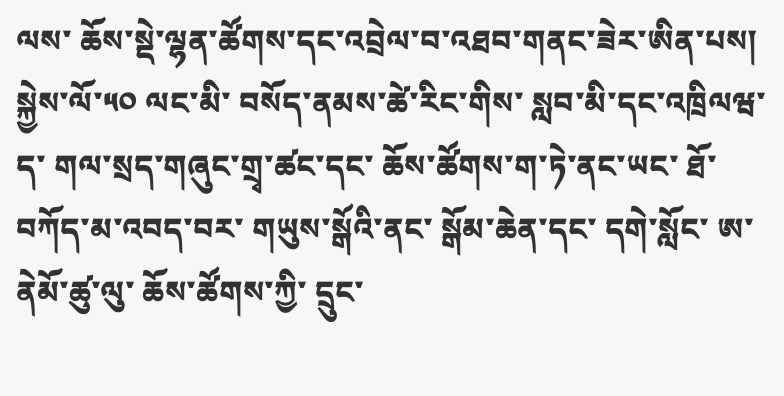ལས་ ཆོས་སྡེ་ལྷན་ཚོགས་དང་འབྲེལ་བ་འཐབ་གནང་ཟེར་ཨིན་པས།
སྐྱེས་ལོ་༥༠ ལང་མི་ བསོད་ནམས་ཚེ་རིང་གིས་ སླབ་མི་དང་འཁྲིལཝ་ད་ གལ་སྲད་གཞུང་གྲྭ་ཚང་དང་ ཆོས་ཚོགས་ག་ཏེ་ནང་ཡང་ ཐོ་བཀོད་མ་འབད་བར་ གཡུས་སྒོའི་ནང་ སྒོམ་ཆེན་དང་ དགེ་སློང་ ཨ་ནེམོ་ཚུ་ལུ་ ཆོས་ཚོགས་ཀྱི་ དྲུང་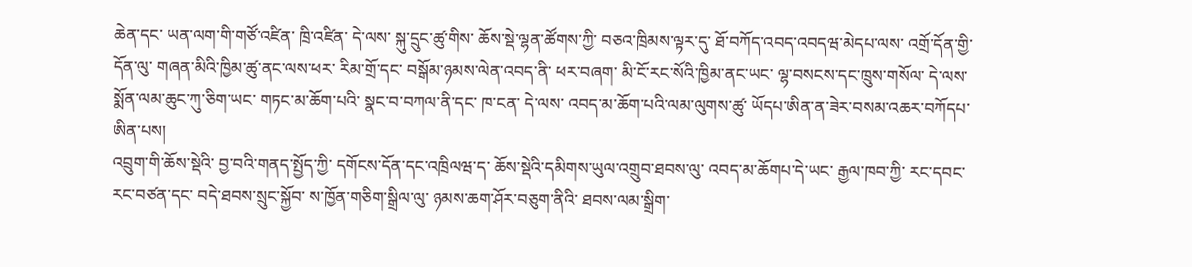ཆེན་དང་ ཡན་ལག་གི་གཙོ་འཛིན་ ཁྲི་འཛིན་ དེ་ལས་ སྐུ་དྲུང་ཚུ་གིས་ ཆོས་སྡེ་ལྷན་ཚོགས་ཀྱི་ བཅའ་ཁྲིམས་ལྟར་དུ་ ཐོ་བཀོད་འབད་འབདཝ་མེདཔ་ལས་ འགྲོ་དོན་གྱི་དོན་ལུ་ གཞན་མིའི་ཁྱིམ་ཚུ་ནང་ལས་ཕར་ རིམ་གྲོ་དང་ བསྒོམ་ཉམས་ལེན་འབད་ནི་ ཕར་བཞག་ མི་ངོ་རང་སོའི་ཁྱིམ་ནང་ཡང་ ལྷ་བསངས་དང་ཁྲུས་གསོལ་ དེ་ལས་ སྨོན་ལམ་ཆུང་ཀུ་ཅིག་ཡང་ གཏང་མ་ཆོག་པའི་ སྣང་བ་བཀལ་ནི་དང་ ཁ་ངན་ དེ་ལས་ འབད་མ་ཆོག་པའི་ལམ་ལུགས་ཚུ་ ཡོདཔ་ཨིན་ན་ཟེར་བསམ་འཆར་བཀོདཔ་ཨིན་པས།
འབྲུག་གི་ཆོས་སྡེའི་ བྱ་བའི་གནད་སྤྱོད་ཀྱི་ དགོངས་དོན་དང་འཁྲིལཝ་ད་ ཆོས་སྡེའི་དམིགས་ཡུལ་འགྲུབ་ཐབས་ལུ་ འབད་མ་ཆོགཔ་དེ་ཡང་ རྒྱལ་ཁབ་ཀྱི་ རང་དབང་རང་བཙན་དང་ བདེ་ཐབས་སྲུང་སྐྱོབ་ ས་ཁྱོན་གཅིག་སྒྲིལ་ལུ་ ཉམས་ཆག་ཤོར་བཅུག་ནིའི་ ཐབས་ལམ་སྒྲིག་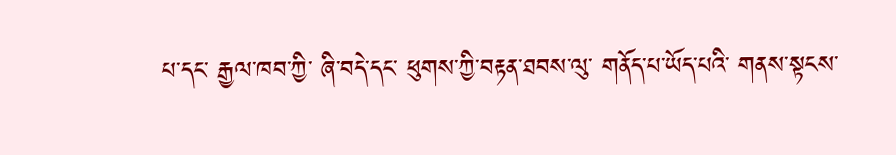པ་དང་ རྒྱལ་ཁབ་ཀྱི་ ཞི་བདེ་དང་ ཕུགས་ཀྱི་བརྟན་ཐབས་ལུ་ གནོད་པ་ཡོད་པའི་ གནས་སྟངས་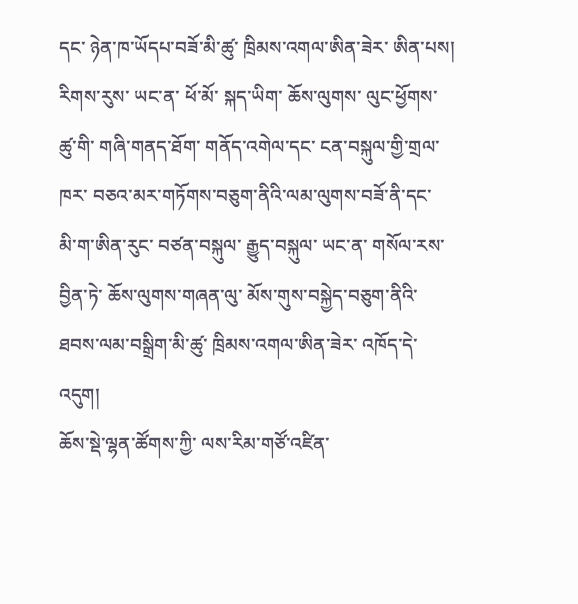དང་ ཉེན་ཁ་ཡོདཔ་བཟོ་མི་ཚུ་ ཁྲིམས་འགལ་ཨིན་ཟེར་ ཨིན་པས།
རིགས་རུས་ ཡང་ན་ ཕོ་མོ་ སྐད་ཡིག་ ཆོས་ལུགས་ ལུང་ཕྱོགས་ཚུ་གི་ གཞི་གནད་ཐོག་ གནོད་འགེལ་དང་ ངན་བསྐུལ་གྱི་གྲལ་ཁར་ བཅའ་མར་གཏོགས་བཅུག་ནིའི་ལམ་ལུགས་བཟོ་ནི་དང་ མི་ག་ཨིན་རུང་ བཙན་བསྐུལ་ རྒྱུད་བསྐུལ་ ཡང་ན་ གསོལ་རས་བྱིན་ཏེ་ ཆོས་ལུགས་གཞན་ལུ་ མོས་གུས་བསྐྱེད་བཅུག་ནིའི་ཐབས་ལམ་བསྒྲིག་མི་ཚུ་ ཁྲིམས་འགལ་ཨིན་ཟེར་ འཁོད་དེ་འདུག།
ཆོས་སྡེ་ལྷན་ཚོགས་ཀྱི་ ལས་རིམ་གཙོ་འཛིན་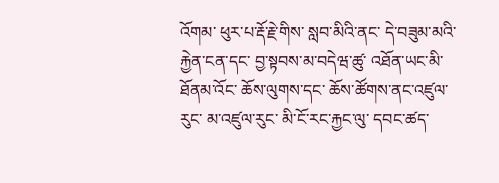འོགམ་ ཕུར་པ་རྡོ་རྗེ་གིས་ སླབ་མིའི་ནང་ དེ་བཟུམ་མའི་ རྐྱེན་ངན་དང་ བྱ་སྟབས་མ་བདེཝ་ཚུ་ འཐོན་ཡང་མི་ཐོནམ་འོང་ ཆོས་ལུགས་དང་ ཆོས་ཚོགས་ནང་འཛུལ་རུང་ མ་འཛུལ་རུང་ མི་ངོ་རང་རྐྱང་ལུ་ དབང་ཚད་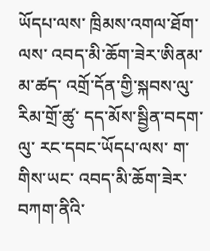ཡོདཔ་ལས་ ཁྲིམས་འགལ་ཐོག་ལས་ འབད་མི་ཆོག་ཟེར་ཨིནམ་མ་ཚད་ འགྲོ་དོན་གྱི་སྐབས་ལུ་ རིམ་གྲོ་ཚུ་ དད་མོས་སྦྱིན་བདག་ལུ་ རང་དབང་ཡོདཔ་ལས་ ག་གིས་ཡང་ འབད་མི་ཆོག་ཟེར་ བཀག་ནིའི་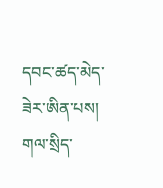དབང་ཚད་མེད་ཟེར་ཨིན་པས།
གལ་སྲིད་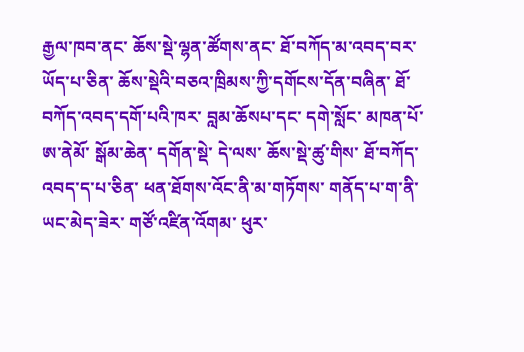རྒྱལ་ཁབ་ནང་ ཆོས་སྡེ་ལྷན་ཚོགས་ནང་ ཐོ་བཀོད་མ་འབད་བར་ ཡོད་པ་ཅིན་ ཆོས་སྡེའི་བཅའ་ཁྲིམས་ཀྱི་དགོངས་དོན་བཞིན་ ཐོ་བཀོད་འབད་དགོ་པའི་ཁར་ བླམ་ཆོསཔ་དང་ དགེ་སློང་ མཁན་པོ་ ཨ་ནེམོ་ སྒོམ་ཆེན་ དགོན་སྡེ་ དེ་ལས་ ཆོས་སྡེ་ཚུ་གིས་ ཐོ་བཀོད་འབད་ད་པ་ཅིན་ ཕན་ཐོགས་འོང་ནི་མ་གཏོགས་ གནོད་པ་ག་ནི་ཡང་མེད་ཟེར་ གཙོ་འཛིན་འོགམ་ ཕུར་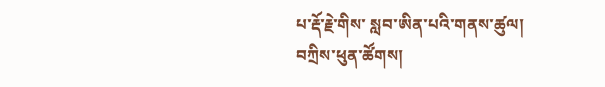པ་རྡོ་རྗེ་གིས་ སླབ་ཨིན་པའི་གནས་ཚུལ།
བཀྲིས་ཕུན་ཚོགས།